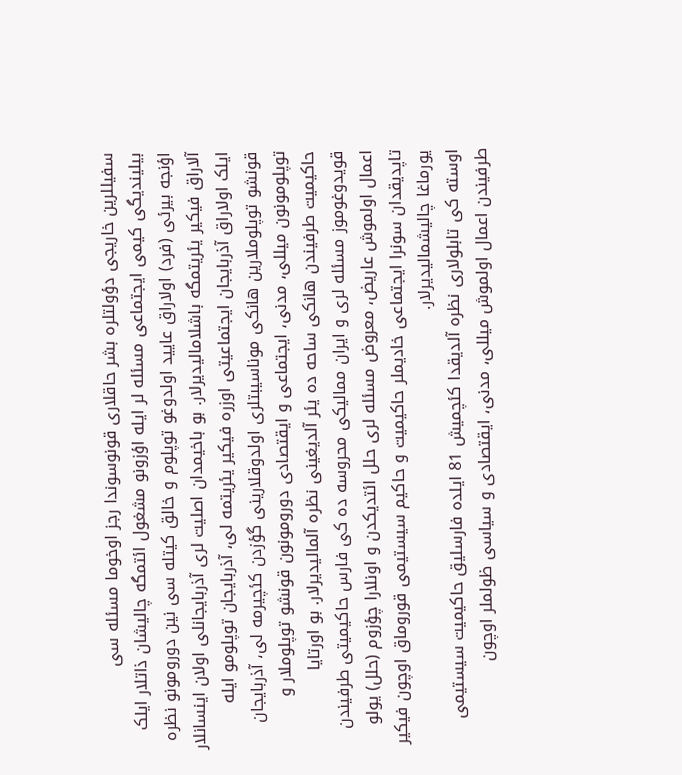سفیللرین خاریجی دؤولتلره بشر حاقلاری قونوسوندا رجز اوخوما مسئله سی
بیلیندیگی کیمی ایجتماعی مسئله لر ایله اؤزونو مشغول ائتمگه چالیشان ذاتلار ایلک اؤنجه بیرئی (فرد) اولاراق عایید اولدوغو توپلوم و خالق کیتله سی نین دورومونو نظره آلاراق فیکیر یئریتمگه باشلامالیدیرلار. بو باخیمدان اصلیت لری آذربایجانلی اولان اینسانلار ایلک اولاراق آذربایجان ایجتماعیتی اوزره فیکیر یئریتمه لی، آذربایجان توپلومو ایله قونشو توپلوملارین هانکی موناسیبتلری اولدوقلارینی گؤزدن کئچیرمه لی، آذربایجان توپلومونون میللی، مدنی، ایجتماعی و ایقتصادی دورومونون قونشو توپلوملار و حاکیمیت طرفیندن هانکی ساحه ده یئر آلدیغینی نظره آلمالیدیرلار. بو اورتایا قویدوغوموز مسئله لری و ایران ممالیکی محروسه ده کی فارس حاکیمیتی طرفیندن اعمال اولموش عاریض، معروض مسئله لری حلل ائتدیکدن و اونلارا چؤزوم (حلل) یولو تاپدیقدان سونرا ایجتماعی خادیملر حاکیمیت و حاکیم سیستیمی قوروماق اوچون فیکیر یورماغا چالیشمالیدیرلار.
اوسته کی تابلولاری نظره آلدیقدا کئچمیش 81 ایلده فارسلیق حاکیمیت سیستیمی طرفیندن اعمال اولموش میللی، مدنی، ایقتصادی و سیاسی ظولملر اوچون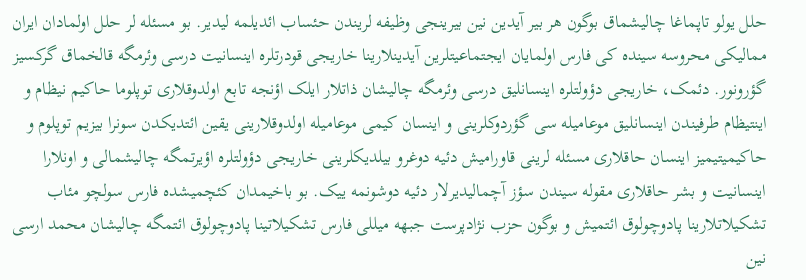حلل یولو تاپماغا چالیشماق بوگون هر بیر آیدین نین بیرینجی وظیفه لریندن حئساب ائدیلمه لیدیر. بو مسئله لر حلل اولمادان ایران ممالیکی محروسه سینده کی فارس اولمایان ایجتماعیتلرین آیدینلارینا خاریجی قودرتلره اینسانیت درسی وئرمگه قالخماق گرکسیز گؤرونور. دئمک، خاریجی دؤولتلره اینسانلیق درسی وئرمگه چالیشان ذاتلار ایلک اؤنجه تابع اولدوقلاری توپلوما حاکیم نیظام و اینتیظام طرفیندن اینسانلیق موعامیله سی گؤردوکلرینی و اینسان کیمی موعامیله اولدوقلارینی یقین ائتدیکدن سونرا بیزیم توپلوم و حاکیمیتیمیز اینسان حاقلاری مسئله لرینی قاورامیش دئیه دوغرو بیلدیکلرینی خاریجی دؤولتلره اؤیرتمگه چالیشمالی و اونلارا اینسانیت و بشر حاقلاری مقوله سیندن سؤز آچمالیدیرلار دئیه دوشونمه ییک. بو باخیمدان کئچمیشده فارس سولچو مئاب تشکیلاتلارینا پادوچولوق ائتمیش و بوگون حزب نژادپرست جبهه میللی فارس تشکیلاتینا پادوچولوق ائتمگه چالیشان محمد ارسی نین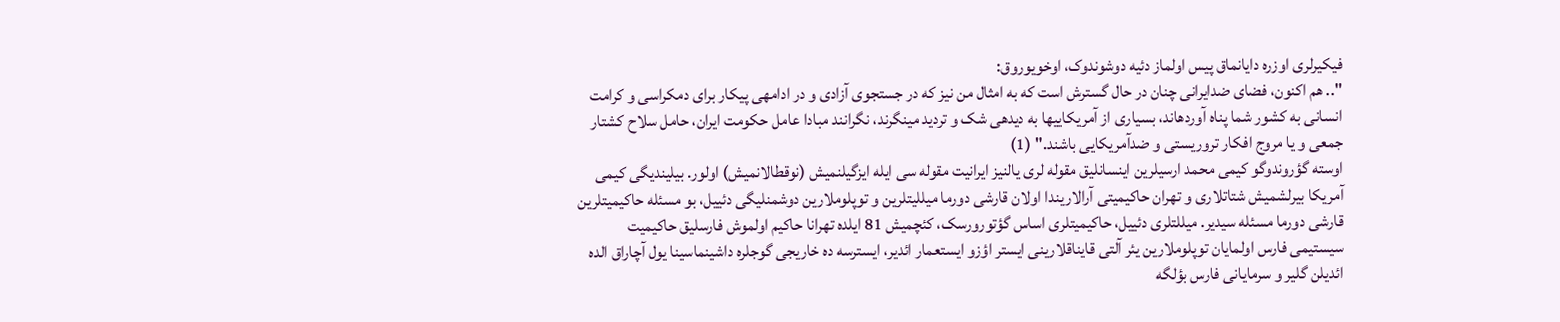فیکیرلری اوزره دایانماق پیس اولماز دئیه دوشوندوک، اوخویوروق:
".. هم اکنون، فضای ضدایرانی چنان در حال گسترش است که به امثال من نیز که در جستجوی آزادی و در ادامهی پیکار برای دمکراسی و کرامت انسانی به کشور شما پناه آوردهاند، بسیاری از آمریکاییها به دیدهی شک و تردید مینگرند، نگرانند مبادا عامل حکومت ایران، حامل سلاح کشتار جمعی و یا مروج افکار تروریستی و ضدآمریکایی باشند." (1)
اوسته گؤروندوگو کیمی محمد ارسیلرین اینسانلیق مقوله لری یالنیز ایرانیت مقوله سی ایله ایزگیلنمیش (نوقطالانمیش) اولور. بیلیندیگی کیمی آمریکا بیرلشمیش شتاتلاری و تهران حاکیمیتی آرالاریندا اولان قارشی دورما میللیتلرین و توپلوملارین دوشمنلیگی دئییل، بو مسئله حاکیمیتلرین قارشی دورما مسئله سیدیر. میللتلری دئییل، حاکیمیتلری اساس گؤتورورسک، کئچمیش 81 ایلده تهرانا حاکیم اولموش فارسلیق حاکیمیت سیستیمی فارس اولمایان توپلوملارین یئر آلتی قایناقلارینی ایستر اؤزو ایستعمار ائدیر، ایسترسه ده خاریجی گوجلره داشینماسینا یول آچاراق الده ائدیلن گلیر و سرمایانی فارس بؤلگه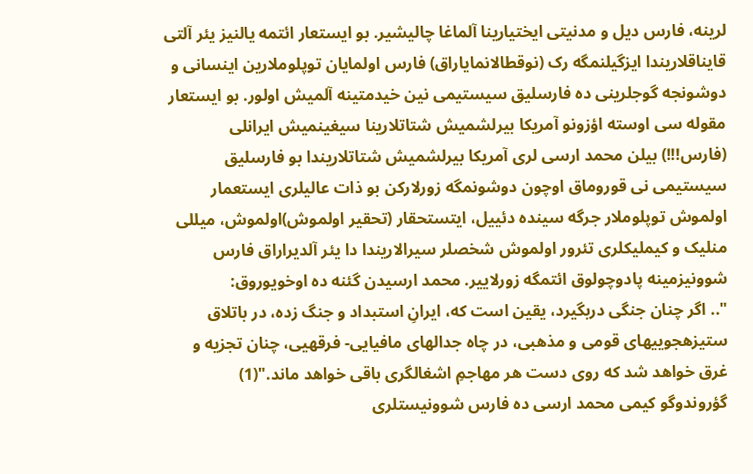لرینه، فارس دیل و مدنیتی ایختیارینا آلماغا چالیشیر. بو ایستعار ائتمه یالنیز یئر آلتی قایناقلاریندا ایزگیلنمگه رک (نوقطالانمایاراق) فارس اولمایان توپلوملارین اینسانی و دوشونجه گوجلرینی ده فارسلیق سیستیمی نین خیدمتینه آلمیش اولور. بو ایستعار مقوله سی اوسته اؤزونو آمریکا بیرلشمیش شتاتلارینا سیغینمیش ایرانلی (فارس!!!) بیلن محمد ارسی لری آمریکا بیرلشمیش شتاتلاریندا بو فارسلیق سیستیمی نی قوروماق اوچون دوشونمگه زورلارکن بو ذات عالیلری ایستعمار اولموش توپلوملار جرگه سینده دئییل، ایتستحقار (تحقیر اولموش)اولموش، میللی منلیک و کیملیکلری تئرور اولموش شخصلر سیرالاریندا دا یئر آلدیراراق فارس شوونیزمینه پادوچولوق ائتمگه زورلاییر. محمد ارسیدن گئنه ده اوخویوروق:
".. اگر چنان جنگی دربگیرد، یقین است که، ایرانِ استبداد و جنگ زده، در باتلاق ستیزهجوییهای قومی و مذهبی، در چاه جدالهای مافیایی- فرقهیی، چنان تجزیه و غرق خواهد شد که روی دست هر مهاجمِ اشغالگری باقی خواهد ماند."(1)
گؤروندوگو کیمی محمد ارسی ده فارس شوونیستلری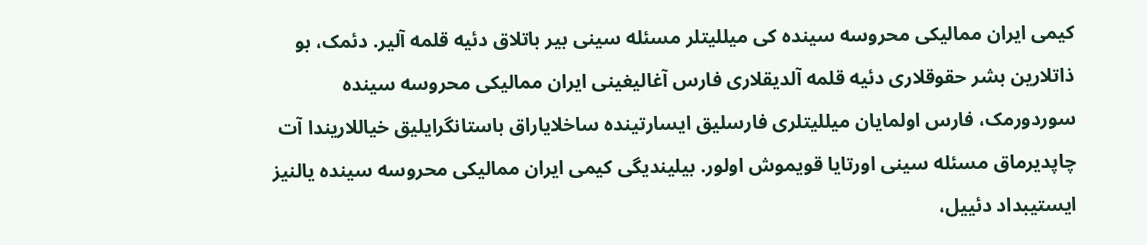کیمی ایران ممالیکی محروسه سینده کی میللیتلر مسئله سینی بیر باتلاق دئیه قلمه آلیر. دئمک، بو ذاتلارین بشر حقوقلاری دئیه قلمه آلدیقلاری فارس آغالیغینی ایران ممالیکی محروسه سینده سوردورمک، فارس اولمایان میللیتلری فارسلیق ایسارتینده ساخلایاراق باستانگرایلیق خیاللاریندا آت چاپدیرماق مسئله سینی اورتایا قویموش اولور. بیلیندیگی کیمی ایران ممالیکی محروسه سینده یالنیز ایستیبداد دئییل،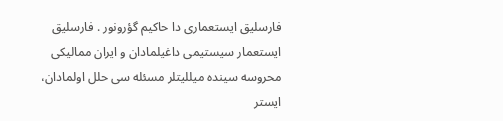فارسلیق ایستعماری دا حاکیم گؤرونور . فارسلیق ایستعمار سیستیمی داغیلمادان و ایران ممالیکی محروسه سینده میللیتلر مسئله سی حلل اولمادان، ایستر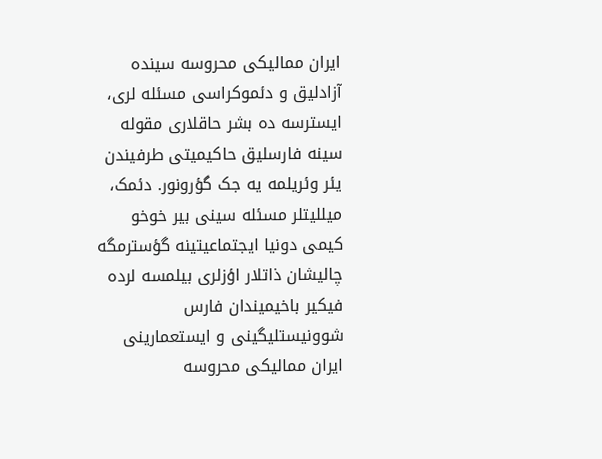ایران ممالیکی محروسه سینده آزادلیق و دئموکراسی مسئله لری، ایسترسه ده بشر حاقلاری مقوله سینه فارسلیق حاکیمیتی طرفیندن یئر وئریلمه یه جک گؤرونور. دئمک، میللیتلر مسئله سینی بیر خوخو کیمی دونیا ایجتماعیتینه گؤسترمگه چالیشان ذاتلار اؤزلری بیلمسه لرده فیکیر باخیمیندان فارس شوونیستلیگینی و ایستعمارینی ایران ممالیکی محروسه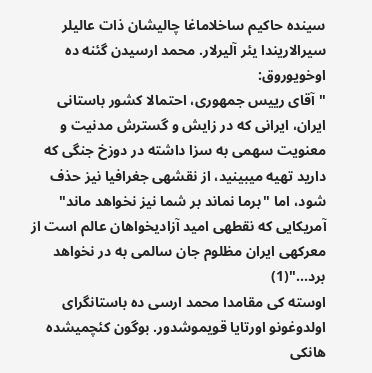سینده حاکیم ساخلاماغا چالیشان ذات عالیلر سیرالاریندا یئر آلیرلار. محمد ارسیدن گئنه ده اوخویوروق:
" آقای رییس جمهوری، احتمالا کشور باستانی ایران، ایرانی که در زایش و گسترش مدنیت و معنویت سهمی به سزا داشته در دوزخ جنگی که دارید تهیه میبینید، از نقشهی جغرافیا نیز حذف شود، اما "برما نماند بر شما نیز نخواهد ماند" آمریکایی که نقطهی امید آزادیخواهان عالم است از معرکهی ایران مظلوم جان سالمی به در نخواهد برد..."(1)
اوسته کی مقامدا محمد ارسی ده باستانگرای اولدوغونو اورتایا قویموشدور. بوگون کئچمیشده هانکی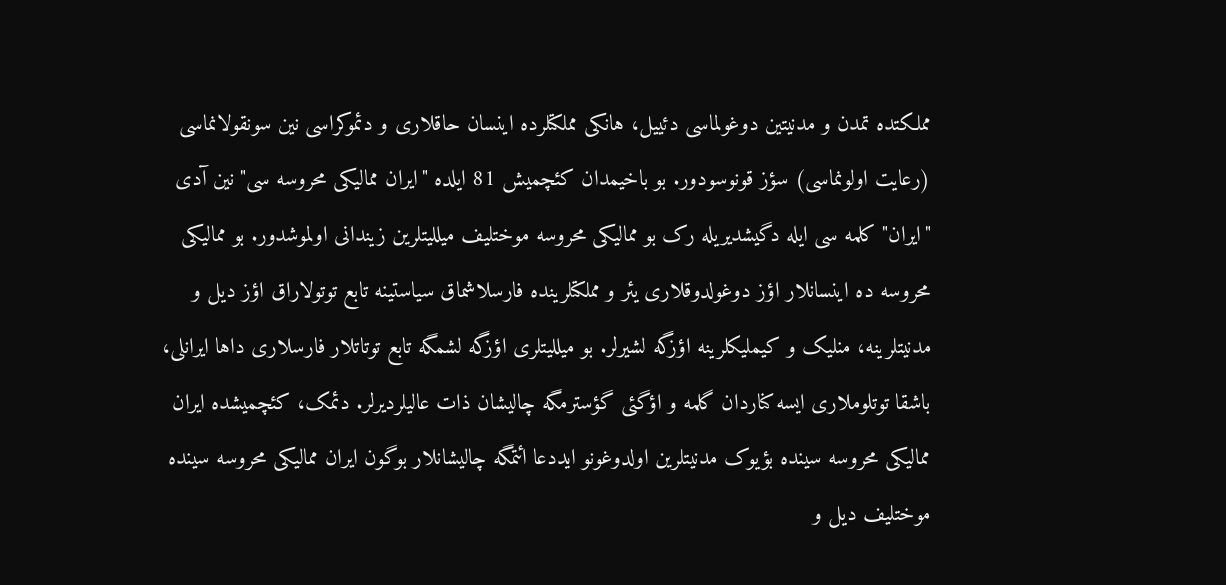مملکتده تمدن و مدنیتین دوغولماسی دئییل، هانکی مملکتلرده اینسان حاقلاری و دئموکراسی نین سونقولانماسی (رعایت اولونماسی) سؤز قونوسودور. بو باخیمدان کئچمیش 81 ایلده "ایران ممالیکی محروسه سی" نین آدی "ایران" کلمه سی ایله دگیشدیریله رک بو ممالیکی محروسه موختلیف میللیتلرین زیندانی اولموشدور. بو ممالیکی محروسه ده اینسانلار اؤز دوغولدوقلاری یئر و مملکتلرینده فارسلاشماق سیاستینه تابع توتولاراق اؤز دیل و مدنیتلرینه، منلیک و کیملیکلرینه اؤزگه لشیرلر. بو میللیتلری اؤزگه لشمگه تابع توتاتلار فارسلاری داها ایرانلی، باشقا توتلوملاری ایسه کناردان گلمه و اؤگئی گؤسترمگه چالیشان ذات عالیلردیرلر. دئمک، کئچمیشده ایران ممالیکی محروسه سینده بؤیوک مدنیتلرین اولدوغونو ایددعا ائتمگه چالیشانلار بوگون ایران ممالیکی محروسه سینده موختلیف دیل و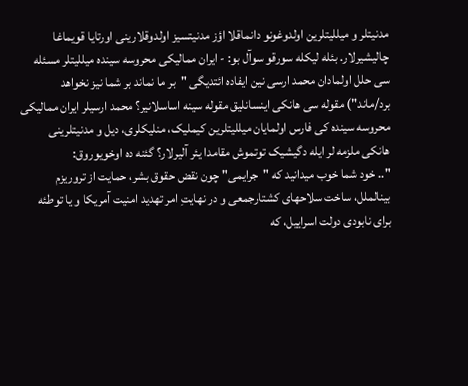مدنیتلر و میللیتلرین اولدوغونو دانماقلا اؤز مدنیتسیز اولدوقلارینی اورتایا قویماغا چالیشیرلار. بئله لیکله سورقو سوآل بو: - ایران ممالیکی محروسه سینده میللیتلر مسئله سی حلل اولمادان محمد ارسی نین ایفاده ائتدیگی "بر ما نماند بر شما نیز نخواهد برد/ماند") مقوله سی هانکی اینسانلیق مقوله سینه اساسلانیر؟ محمد ارسیلر ایران ممالیکی محروسه سینده کی فارس اولمایان میللیتلرین کیملیک، منلیکلری، دیل و مدنیتلرینی هانکی ملزمه لر ایله دگیشیک توتموش مقامدا یئر آلیرلار؟ گئنه ده اوخویوروق:
".. خود شما خوب میدانید که "جرایمی" چون نقض حقوق بشر، حمایت از تروریزم بینالملل، ساخت سلاحهای کشتارجمعی و در نهایتِ امر تهدید امنیت آمریکا و یا توطئه برای نابودی دولت اسراییل، که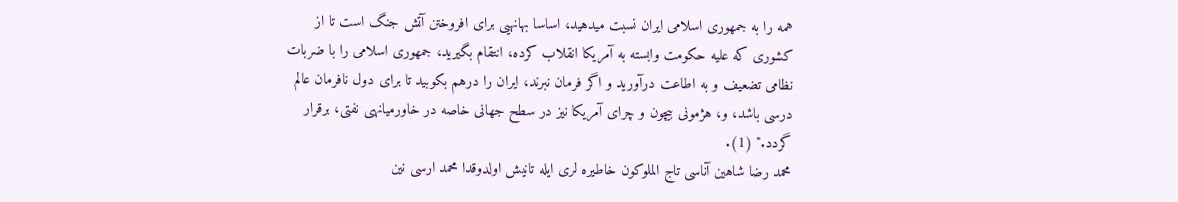همه را به جمهوری اسلامی ایران نسبت میدهید، اساسا بهانهیی برای افروختن آتش جنگ است تا از کشوری که علیه حکومت وابسته به آمریکا انقلاب کرده، انتقام بگیرید، جمهوری اسلامی را با ضربات نظامی تضعیف و به اطاعت درآورید و اگر فرمان نبرند، ایران را درهم بکوبید تا برای دول نافرمان عالم درسی باشد، و، هژمونی بیچون و چرای آمریکا نیز در سطح جهانی خاصه در خاورمیانهی نفتی، برقرار گردد." (1).
محمد رضا شاهین آناسی تاج الملوکون خاطیره لری ایله تانیش اولدوقدا محمد ارسی نین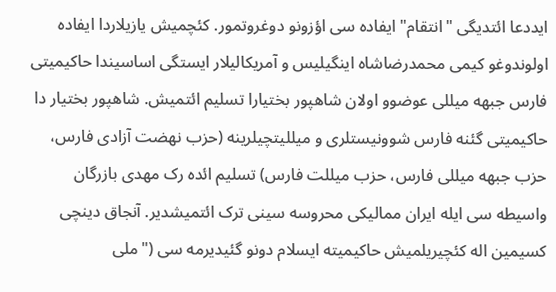ایددعا ائتدیگی "انتقام" ایفاده سی اؤزونو دوغروتمور. کئچمیش یازیلاردا ایفاده اولوندوغو کیمی محمدرضاشاه اینگیلیس و آمریکالیلار ایستگی اساسیندا حاکیمیتی فارس جبهه میللی عوضوو اولان شاهپور بختیارا تسلیم ائتمیش. شاهپور بختیار دا حاکیمیتی گئنه فارس شوونیستلری و میللیتچیلرینه (حزب نهضت آزادی فارس، حزب جبهه میللی فارس، حزب میللت فارس) تسلیم ائده رک مهدی بازرگان واسیطه سی ایله ایران ممالیکی محروسه سینی ترک ائتمیشدیر. آنجاق دینچی کسیمین اله کئچیریلمیش حاکیمیته ایسلام دونو گئیدیرمه سی ("ملی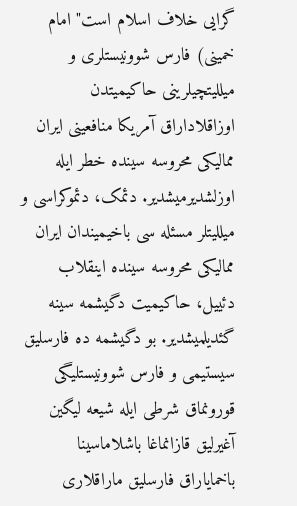گرایی خلاف اسلام است" امام خمینی) فارس شوونیستلری و میللیتچیلرینی حاکیمیتدن اوزاقلاداراق آمریکا منافعینی ایران ممالیکی محروسه سینده خطر ایله اوزلشدیرمیشدیر. دئمک، دئموکراسی و میللیتلر مسئله سی باخیمیندان ایران ممالیکی محروسه سینده اینقلاب دئییل، حاکیمیت دگیشمه سینه گئدیلمیشدیر. بو دگیشمه ده فارسلیق سیستیمی و فارس شوونیستلیگی قورونماق شرطی ایله شیعه لیگین آغیرلیق قازانماغا باشلاماسینا باخمایاراق فارسلیق ماراقلاری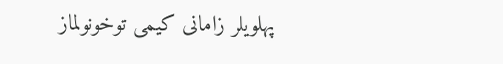پهلویلر زامانی کیمی توخونولماز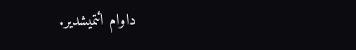داوام ائتمیشدیر.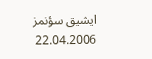ایشیق سؤنمز 22.04.2006